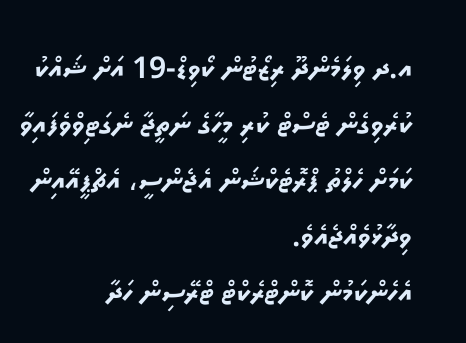އ.ދ ވިލަމެންދޫ ރިޒޯޓުން ކޯވިޑް-19 އަށް ޝައްކު ކުރެވިގެން ޓެސްޓް ކުރި މީހާގެ ނަތީޖާ ނެގަޓިވްވެފައިވާ ކަމަށް ހެލްތު ޕްރޮޓެކްޝަން އެޖެންސީ، އެޗްޕީއޭއިން ވިދާޅުވެއްޖެއެވެ.
އެހެންކަމުން ކޮންޓްރެކްޓް ޓްރޭސިން ހަދާ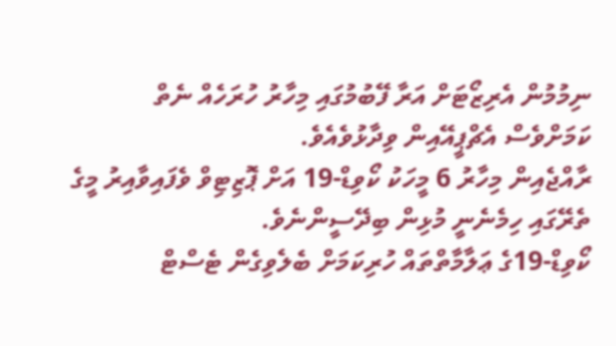ނިމުމުން އެރިޒޯޓަށް އަރާ ފޭބުމުގައި މިހާރު ހުރަހެއް ނެތް ކަމަށްވެސް އެޗްޕީއޭއިން ވިދާޅުވެއެވެ.
ރާއްޖެއިން މިހާރު 6 މީހަކު ކޯވިޑް-19 އަށް ޕޮޒިޓިވް ވެފައިވާއިރު މީގެ ތެރޭގައި ހިމެނެނީ މުޅިން ބިދޭސީންނެވެ.
ކޯވިޑް-19ގެ ޢަލާމާތްތައް ހުރިކަމަށް ބެލެވިގެން ޓެސްޓް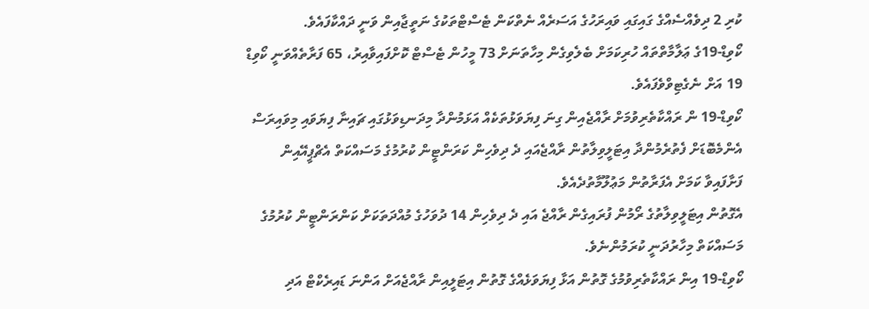ކުރި 2 ދިވެއްސެއްގެ ގައިގައި ވައިރަހުގެ އަސަރެއް ނެތްކަން ޓެސްޓްތަކުގެ ނަތީޖާއިން ވަނީ ދައްކާފައެވެ.
ކޯވިޑް-19ގެ ޢަލާމާތްތައް ހުރިކަމަށް ބެލެވިގެން މިހާތަނަށް 73 މީހުން ޓެސްޓް ކޮށްފައިވާއިރު، 65 ފަރާތެއްވަނީ ކޯވިޑް 19 އަށް ނެގެޓިވްވެފައެވެ.
ކޯވިޑް-19 ން ރައްކާތެރިވުމަށް ރާއްޖެއިން ގިނަ ފިޔަވަޅުތަކެއް އަޅަމުންދާ މިދަނޑިވަޅުގައި ޗައިނާ ފިޔަވައި މިވައިރަސް އެންމެބޮޑަށް ފެތުރެމުންދާ އިޓަލީވިލާތުން ރާއްޖެއައި ދެ ދިވެހިން ކަރަންޓީން ކުރުމުގެ މަސައްކަތް އެޗްޕީއޭއިން ފަށާފައިވާ ކަމަށް އެފަރާތުން މަޢުލޫމާތުދެއެވެ.
އެގޮތުން އިޓަލީވިލާތުގެ ރޯމުން ފުރައިގެން ރާއްޖެ އައި ދެ ދިވެހިން 14 ދުވަހުގެ މުއްދަތަކަށް ކަންރަންޓީން ކުރުމުގެ މަސައްކަތް މިހާރުދަނީ ކުރަމުންނެވެ.
ކޯވިޑް-19 އިން ރައްކާތެރިވުމުގެ ގޮތުން އަޅާ ފިޔަވަޅެއްގެ ގޮތުން އިޓަލީއިން ރާއްޖެއަށް އަންނަ ޑައިރެކްޓް އަދި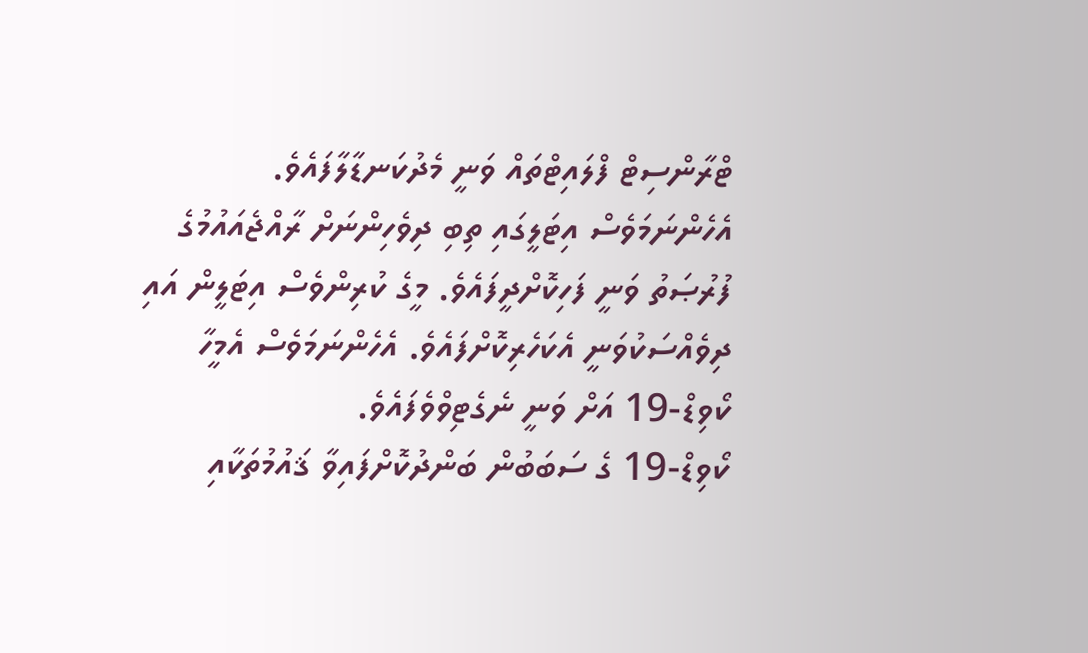ޓްރާންސިޓް ފްލައިޓްތައް ވަނީ މެދުކަނޑާލާފައެވެ. އެހެންނަމަވެސް އިޓަލީގައި ތިބި ދިވެހިންނަށް ރާއްޖެއައުމުގެ ފުރުޞަތު ވަނީ ފަހިކޮށްދީފައެވެ. މީގެ ކުރިންވެސް އިޓަލީން އައި ދިވެއްސަކުވަނީ އެކަހެރިކޮށްފައެވެ. އެހެންނަމަވެސް އެމީހާ ކޯވިޑް-19 އަށް ވަނީ ނެގެޓިވްވެފައެވެ.
ކޯވިޑް-19 ގެ ސަބަބުން ބަންދުކޮށްފައިވާ ޤައުމުތަކާއި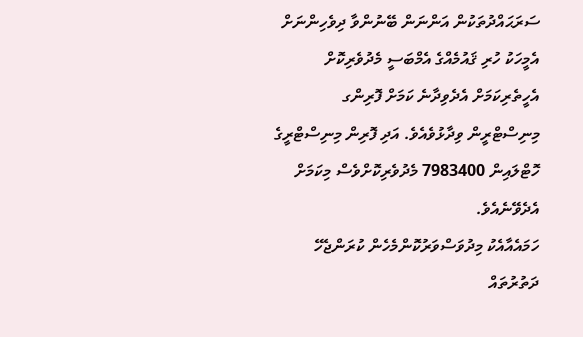ސަރަޙައްދުތަކުން އަންނަން ބޭނުންވާ ދިވެހިންނަށް އެމީހަކު ހުރި ޤައުމެއްގެ އެމްބަސީ މެދުވެރިކޮށް އެހީތެރިކަމަށް އެދެވިދާނެ ކަމަށް ފޮރިންގ މިނިސްޓްރީން ވިދާޅުވެއެވެ. އަދި ފޮރިން މިނިސްޓްރީގެ ހޮޓްލައިން 7983400 މެދުވެރިކޮށްވެސް މިކަމަށް އެދެވޭނެއެވެ.
ހަމައެއާއެކު މިދުވަސްވަރުކޮންމެހެން ކުރަންޖެހޭ ދަތުރުތައް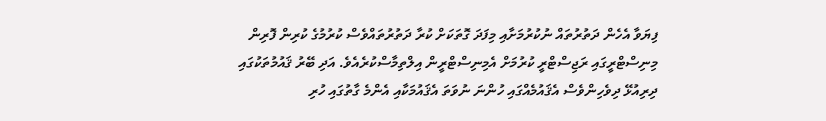ފިޔަވާ އެހެން ދަތުރުތައް ނުކުރުމަށާއި މިފަދަ ގޮތަކަށް ކުރާ ދަތުރުތައްވެސް ކުރުމުގެ ކުރިން ފޮރިން މިނިސްޓްރީގައި ރަޖިސްޓްރީ ކުރުމަށް އެމިނިސްޓްރީން އިލްތިމާސްކުރެއެވެ. އަދި ބޭރު ޤައުމުތަކުގައި ދިރިއުޅޭ ދިވެހިންވެސް އެޤައުމެއްގައި ހުންނަ ނުވަތަ އެޤައުމަކާއި އެންމެ ގާތުގައި ހުރި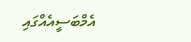އެމްބަސީއެއްގައި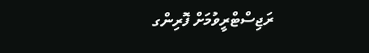ރަޖިސްޓްރީވުމަށް ފޮރިންގ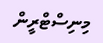މިނިސްޓްރީން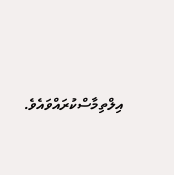އިލްތިމާސްކުރައްވައެވެ.